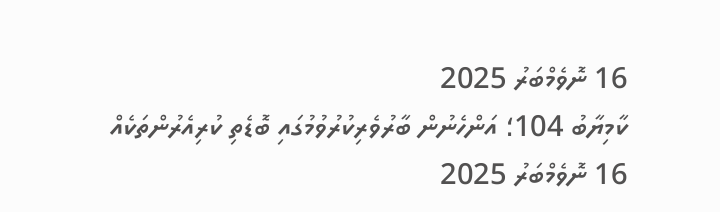16 ނޮވެމްބަރު 2025
ކާމިޔާބު 104؛ އަންހެނުން ބާރުވެރިކުރުވުމުގައި ބޮޑެތި ކުރިއެރުންތަކެއް
16 ނޮވެމްބަރު 2025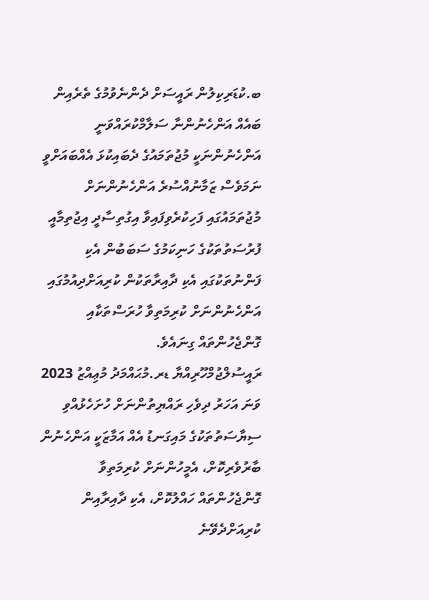ބ.ކުޑަރިކިލުން ރައީސަށް ދެންނެވުމުގެ ތެރެއިން ބައެއް އަންހެނުންނާ ސަލާމްކުރައްވަނީ
އަންހެނުންނަކީ މުޖުތަމައުގެ ދެބައިކުޅަ އެއްބައަށްވީ ނަމަވެސް ޒަމާނުއްސުރެ އަންހެނުންނަށް މުޖުތަމައުގައި ފަހިކުރެވިފައިވާ އިގުތިސާދީ އިޖުތިމާއީ ފުރުސަތުތަކުގެ ހަނިކަމުގެ ސަބަބުން އެކި ފަންނުތަކުގައި އެކި ދާއިރާތަކުން ކުރިއަށްދިއުމުގައި އަންހެނުންނަށް ކުރިމަތިވާ ހުރަސްތަކާއި ގޮންޖެހުންތައް ގިނައެވެ.
ރައީސުލްޖުމްހޫރިއްޔާ ޑރ.މުޙައްމަދު މުޢިއްޒު 2023 ވަނަ އަހަރު ދިވެހި ރައްޔިތުންނަށް ހުށަހެޅުއްވި ސިޔާސަތުތަކުގެ މައިގަނޑު އެއް އަމާޒަކީ އަންހެނުން ބާރުވެރިކޮށް، އެމީހުންނަށް ކުރިމަތިވާ ގޮންޖެހުންތައް ހައްލުކޮށް، އެކި ދާއިރާއިން ކުރިއަށްދެވޭނެ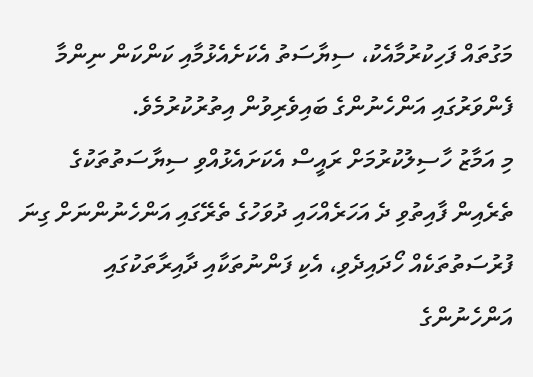މަގުތައް ފަހިކުރުމާއެކު، ސިޔާސަތު އެކަށެއެޅުމާއި ކަންކަން ނިންމާ ފެންވަރުގައި އަންހެނުންގެ ބައިވެރިވުން އިތުރުކުރުމެވެ.
މި އަމާޒު ހާސިލުކުރުމަށް ރައީސް އެކަށައެޅުއްވި ސިޔާސަތުތަކުގެ ތެރެއިން ފާއިތުވި ދެ އަހަރެއްހައި ދުވަހުގެ ތެރޭގައި އަންހެނުންނަށް ގިނަ ފުރުސަތުތަކެއް ހޯދައިދެވި، އެކި ފަންނުތަކާއި ދާއިރާތަކުގައި އަންހެނުންގެ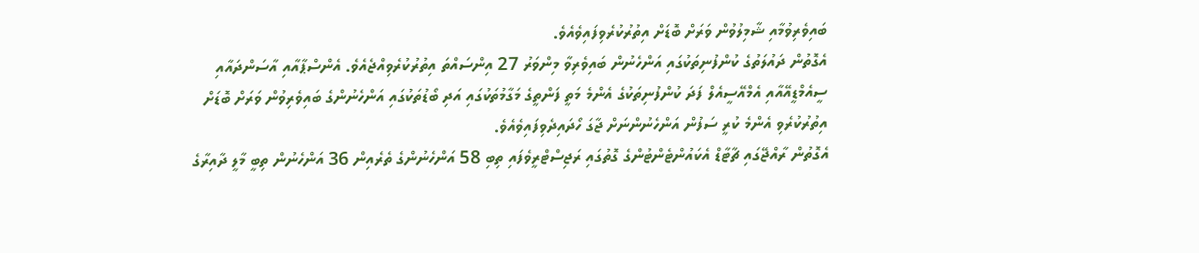ބައިވެރިވުމާއި ޝާމިލުވުން ވަރަށް ބޮޑަށް އިތުރުކުރެވިފައިވެއެވެ.
އެގޮތުން ދައުލަތުގެ ކުންފުނިތަކުގައި އަންހެނުން ބައިވެރިވާ މިންވަރު 27 އިންސައްތަ އިތުރުކުރެވިއްޖެއެވެ. އެންސްޕާއާއި އާސަންދައާއި ސީއެމްޑީއޭއާއި އެމްއޭސީއެލް ފަދަ ކުންފުނިތަކުގެ އެންމެ މަތީ ފަންތީގެ މަގާމުތަކުގައި އަދި ބޯޑުތަކުގައި އަންހެނުންގެ ބައިވެރިވުން ވަރަށް ބޮޑަށް އިތުރުކުރެވި އެންމެ ކުރީ ސަފުން އަންހެނުންނަށް ޖާގަ ހޯދައިދެވިފައިވެއެވެ.
އެގޮތުން ރާއްޖޭގައި ޗާޓާޑް އެކައުންޓެންޓުންގެ ގޮތުގައި ރަޖިސްޓްރީވެފައި ތިބި 58 އަންހެނުންގެ ތެރެއިން 36 އަންހެނުން ތިބީ މާލީ ދާއިރާގެ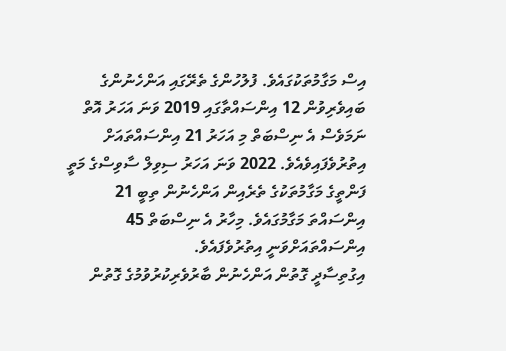އިސް މަގާމުތަކުގައެވެ. ފުލުހުންގެ ތެރޭގައި އަންހެނުންގެ ބައިވެރިވުން 12 އިންސައްތާގައި 2019 ވަނަ އަހަރު އޮތް ނަމަވެސް އެ ނިސްބަތް މި އަހަރު 21 އިންސައްތައަށް އިތުރުވެފައިވެއެވެ. 2022 ވަނަ އަހަރު ސިވިލް ސާވިސްގެ މަތީ ފަންތީގެ މަގާމުތަކުގެ ތެރެއިން އަންހެނުން ތިބީ 21 އިންސައްތަ މަގާމުގައެވެ. މިހާރު އެ ނިސްބަތް 45 އިންސައްތައަށްވަނީ އިތުރުވެފައެވެ.
އިގުތިސާދީ ގޮތުން އަންހެނުން ބާރުވެރިކުރުވުމުގެ ގޮތުން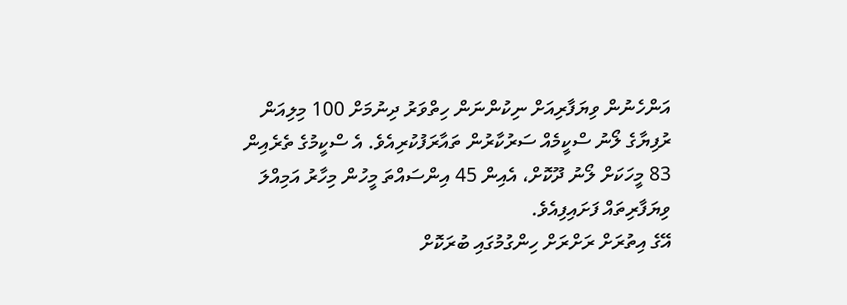އަންހެނުން ވިޔަފާރިއަށް ނިކުންނަން ހިތްވަރު ދިނުމަށް 100 މިލިއަން ރުފިޔާގެ ލޯނު ސްކީމެއް ސަރުކާރުން ތައާރަފުކުރިއެވެ. އެ ސްކީމުގެ ތެރެއިން 83 މީހަކަށް ލޯނު ދޫކޮށް، އެއިން 45 އިންސައްތަ މީހުން މިހާރު އަމިއްލަ ވިޔަފާރިތައް ފަށައިފިއެވެ.
އޭގެ އިތުރަށް ރަށްރަށް ހިންގުމުގައި ބުރަކޮށް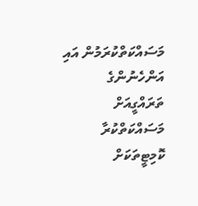މަސައްކަތްކުރަމުން އައި އަންހެނުންގެ ތަރައްގީއަށް މަސައްކަތްކުރާ ކޮމިޓީތަކަށް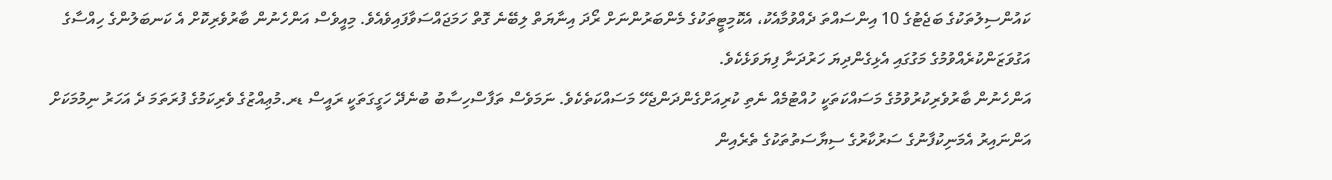ކައުންސިލުތަކުގެ ބަޖެޓުގެ 10 އިންސައްތަ ދެއްވުމާއެކު، އެކޮމިޓީތަކުގެ މެންބަރުންނަށް ރޯދަ އިނާޔަތް ލިބޭނެ ގޮތް ހަމަޖައްސަވާފައިވެއެވެ. މިއީވެސް އަންހެނުން ބާރުވެރިކޮށް އެ ކަނބަލުންގެ ހިއްސާގެ އަގުވަޒަންކުރެއްވުމުގެ މަގުގައި އެޅިގެންދިޔަ ހަރުދަނާ ފިޔަވަޅެކެވެ.
އަންހެނުން ބާރުވެރިކުރުވުމުގެ މަސައްކަތަކީ ހުއްޓުމެއް ނެތި ކުރިއަށްގެންދަންޖެހޭ މަސައްކަތެކެވެ. ނަމަވެސް ތަފާސްހިސާބު ބުނެދޭ ހަގީގަތަކީ ރައީސް ޑރ.މުޢިއްޒުގެ ވެރިކަމުގެ ފުރަތަމަ ދެ އަހަރު ނިމުމަކަށް އަންނައިރު އެމަނިކުފާނުގެ ސަރުކާރުގެ ސިޔާސަތުތަކުގެ ތެރެއިން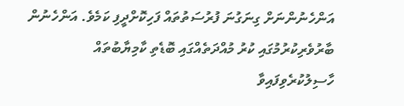އަންހެނުންނަށް ގިނަގުނަ ފުރުސަތުތައް ފަހިކޮށްދީފި ކަމެވެ. އަންހެނުން ބާރުވެރިކުރުމުގައި ކުރު މުއްދަތެއްގައި ބޮޑެތި ކާމިޔާބުތައް ހާސިލުކުރެވިފައިވާ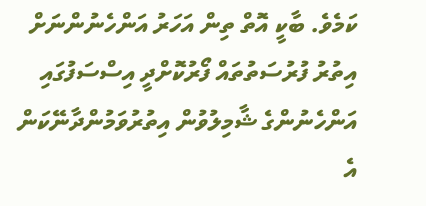ކަމެވެ. ބާކީ އޮތް ތިން އަހަރު އަންހެނުންނަށް އިތުރު ފުރުސަތުތައް ފޯރުކޮށްދީ އިސްސަފުގައި އަންހެނުންގެ ޝާމިލުވުން އިތުރުވަމުންދާނޭކަން އެ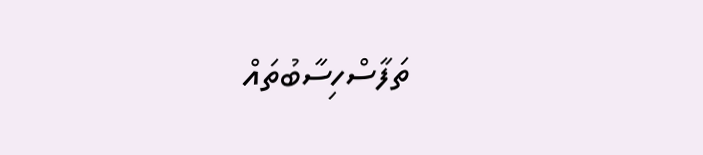ތަފާސްހިސާބުތައް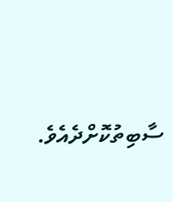ސާބިތުކޮށްދެއެވެ.